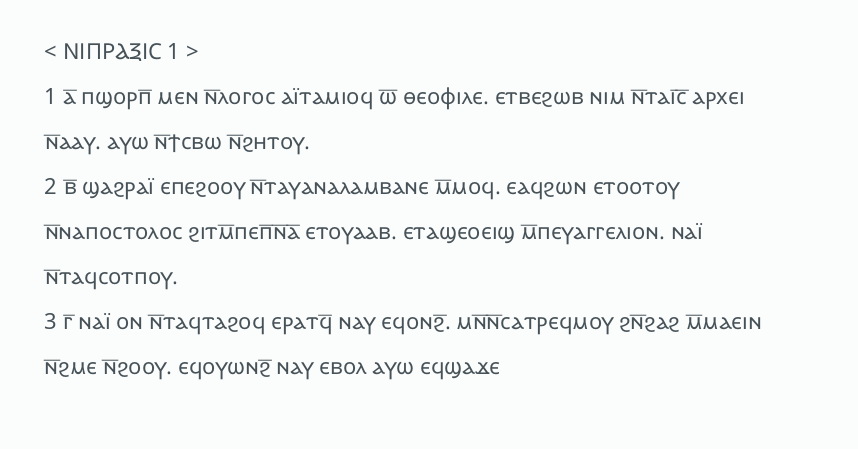< ⲚⲒⲠⲢⲀⲜⲒⲤ 1 >
1 ⲁ̅ ⲡϣⲟⲣⲡ̅ ⲙⲉⲛ ⲛ̅ⲗⲟⲅⲟⲥ ⲁⲓ̈ⲧⲁⲙⲓⲟϥ ⲱ̅ ⲑⲉⲟⲫⲓⲗⲉ. ⲉⲧⲃⲉϩⲱⲃ ⲛⲓⲙ ⲛ̅ⲧⲁⲓ̅ⲥ̅ ⲁⲣⲭⲉⲓ ⲛ̅ⲁⲁⲩ. ⲁⲩⲱ ⲛ̅ϯⲥⲃⲱ ⲛ̅ϩⲏⲧⲟⲩ.
2 ⲃ̅ ϣⲁϩⲣⲁⲓ̈ ⲉⲡⲉϩⲟⲟⲩ ⲛ̅ⲧⲁⲩⲁⲛⲁⲗⲁⲙⲃⲁⲛⲉ ⲙ̅ⲙⲟϥ. ⲉⲁϥϩⲱⲛ ⲉⲧⲟⲟⲧⲟⲩ ⲛ̅ⲛⲁⲡⲟⲥⲧⲟⲗⲟⲥ ϩⲓⲧⲙ̅ⲡⲉⲡ̅ⲛ̅ⲁ̅ ⲉⲧⲟⲩⲁⲁⲃ. ⲉⲧⲁϣⲉⲟⲉⲓϣ ⲙ̅ⲡⲉⲩⲁⲅⲅⲉⲗⲓⲟⲛ. ⲛⲁⲓ̈ ⲛ̅ⲧⲁϥⲥⲟⲧⲡⲟⲩ.
3 ⲅ̅ ⲛⲁⲓ̈ ⲟⲛ ⲛ̅ⲧⲁϥⲧⲁϩⲟϥ ⲉⲣⲁⲧϥ̅ ⲛⲁⲩ ⲉϥⲟⲛϩ̅. ⲙⲛ̅ⲛ̅ⲥⲁⲧⲣⲉϥⲙⲟⲩ ϩⲛ̅ϩⲁϩ ⲙ̅ⲙⲁⲉⲓⲛ ⲛ̅ϩⲙⲉ ⲛ̅ϩⲟⲟⲩ. ⲉϥⲟⲩⲱⲛϩ̅ ⲛⲁⲩ ⲉⲃⲟⲗ ⲁⲩⲱ ⲉϥϣⲁϫⲉ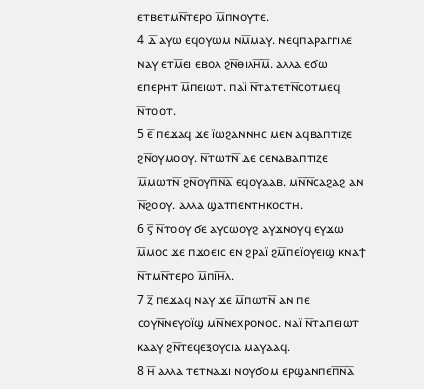ⲉⲧⲃⲉⲧⲙⲛ̅ⲧⲉⲣⲟ ⲙ̅ⲡⲛⲟⲩⲧⲉ.
4 ⲇ̅ ⲁⲩⲱ ⲉϥⲟⲩⲱⲙ ⲛⲙ̅ⲙⲁⲩ. ⲛⲉϥⲡⲁⲣⲁⲅⲅⲓⲗⲉ ⲛⲁⲩ ⲉⲧⲙ̅ⲉⲓ ⲉⲃⲟⲗ ϩⲛ̅ⲑⲓⲗⲏ̅ⲙ̅. ⲁⲗⲗⲁ ⲉϭⲱ ⲉⲡⲉⲣⲏⲧ ⲙ̅ⲡⲉⲓⲱⲧ. ⲡⲁⲓ̈ ⲛ̅ⲧⲁⲧⲉⲧⲛ̅ⲥⲟⲧⲙⲉϥ ⲛ̅ⲧⲟⲟⲧ.
5 ⲉ̅ ⲡⲉϫⲁϥ ϫⲉ ⲓ̈ⲱϩⲁⲛⲛⲏⲥ ⲙⲉⲛ ⲁϥⲃⲁⲡⲧⲓⲍⲉ ϩⲛ̅ⲟⲩⲙⲟⲟⲩ. ⲛ̅ⲧⲱⲧⲛ̅ ⲇⲉ ⲥⲉⲛⲁⲃⲁⲡⲧⲓⲍⲉ ⲙ̅ⲙⲱⲧⲛ̅ ϩⲛ̅ⲟⲩⲡ̅ⲛ̅ⲁ̅ ⲉϥⲟⲩⲁⲁⲃ. ⲙⲛ̅ⲛ̅ⲥⲁϩⲁϩ ⲁⲛ ⲛ̅ϩⲟⲟⲩ. ⲁⲗⲗⲁ ϣⲁⲧⲡⲉⲛⲧⲏⲕⲟⲥⲧⲏ.
6 ⲋ̅ ⲛ̅ⲧⲟⲟⲩ ϭⲉ ⲁⲩⲥⲱⲟⲩϩ ⲁⲩϫⲛⲟⲩϥ ⲉⲩϫⲱ ⲙ̅ⲙⲟⲥ ϫⲉ ⲡϫⲟⲉⲓⲥ ⲉⲛ ϩⲣⲁⲓ̈ ϩⲙ̅ⲡⲉⲓ̈ⲟⲩⲉⲓϣ ⲕⲛⲁϯ ⲛ̅ⲧⲙⲛ̅ⲧⲉⲣⲟ ⲙ̅ⲡⲓ̅ⲏ̅ⲗ.
7 ⲍ̅ ⲡⲉϫⲁϥ ⲛⲁⲩ ϫⲉ ⲙ̅ⲡⲱⲧⲛ̅ ⲁⲛ ⲡⲉ ⲥⲟⲩⲛ̅ⲛⲉⲩⲟⲓ̈ϣ ⲙⲛ̅ⲛⲉⲭⲣⲟⲛⲟⲥ. ⲛⲁⲓ̈ ⲛ̅ⲧⲁⲡⲉⲓⲱⲧ ⲕⲁⲁⲩ ϩⲛ̅ⲧⲉϥⲉⲝⲟⲩⲥⲓⲁ ⲙⲁⲩⲁⲁϥ.
8 ⲏ̅ ⲁⲗⲗⲁ ⲧⲉⲧⲛⲁϫⲓ ⲛⲟⲩϭⲟⲙ ⲉⲣϣⲁⲛⲡⲉⲡ̅ⲛ̅ⲁ̅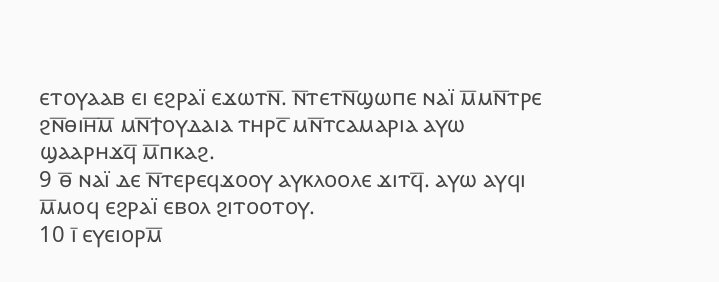ⲉⲧⲟⲩⲁⲁⲃ ⲉⲓ ⲉϩⲣⲁⲓ̈ ⲉϫⲱⲧⲛ̅. ⲛ̅ⲧⲉⲧⲛ̅ϣⲱⲡⲉ ⲛⲁⲓ̈ ⲙ̅ⲙⲛ̅ⲧⲣⲉ ϩⲛ̅ⲑⲓⲏ̅ⲙ̅ ⲙⲛ̅ϯⲟⲩⲇⲁⲓⲁ ⲧⲏⲣⲥ̅ ⲙⲛ̅ⲧⲥⲁⲙⲁⲣⲓⲁ ⲁⲩⲱ ϣⲁⲁⲣⲏϫϥ̅ ⲙ̅ⲡⲕⲁϩ.
9 ⲑ̅ ⲛⲁⲓ̈ ⲇⲉ ⲛ̅ⲧⲉⲣⲉϥϫⲟⲟⲩ ⲁⲩⲕⲗⲟⲟⲗⲉ ϫⲓⲧϥ̅. ⲁⲩⲱ ⲁⲩϥⲓ ⲙ̅ⲙⲟϥ ⲉϩⲣⲁⲓ̈ ⲉⲃⲟⲗ ϩⲓⲧⲟⲟⲧⲟⲩ.
10 ⲓ̅ ⲉⲩⲉⲓⲟⲣⲙ̅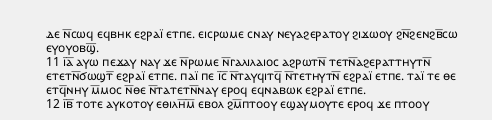ⲇⲉ ⲛ̅ⲥⲱϥ ⲉϥⲃⲏⲕ ⲉϩⲣⲁⲓ̈ ⲉⲧⲡⲉ. ⲉⲓⲥⲣⲱⲙⲉ ⲥⲛⲁⲩ ⲛⲉⲩⲁϩⲉⲣⲁⲧⲟⲩ ϩⲓϫⲱⲟⲩ ϩⲛ̅ϩⲉⲛϩⲃ̅ⲥⲱ ⲉⲩⲟⲩⲟⲃϣ̅.
11 ⲓ̅ⲁ̅ ⲁⲩⲱ ⲡⲉϫⲁⲩ ⲛⲁⲩ ϫⲉ ⲛ̅ⲣⲱⲙⲉ ⲛ̅ⲅⲁⲗⲓⲗⲁⲓⲟⲥ ⲁϩⲣⲱⲧⲛ̅ ⲧⲉⲧⲛ̅ⲁϩⲉⲣⲁⲧⲧⲏⲩⲧⲛ̅ ⲉⲧⲉⲧⲛ̅ϭⲱϣⲧ̅ ⲉϩⲣⲁⲓ̈ ⲉⲧⲡⲉ. ⲡⲁⲓ̈ ⲡⲉ ⲓ̅ⲥ̅ ⲛ̅ⲧⲁⲩϥⲓⲧϥ̅ ⲛ̅ⲧⲉⲧⲏⲩⲧⲛ̅ ⲉϩⲣⲁⲓ̈ ⲉⲧⲡⲉ. ⲧⲁⲓ̈ ⲧⲉ ⲑⲉ ⲉⲧϥ̅ⲛⲏⲩ ⲙ̅ⲙⲟⲥ ⲛ̅ⲑⲉ ⲛ̅ⲧⲁⲧⲉⲧⲛ̅ⲛⲁⲩ ⲉⲣⲟϥ ⲉϥⲛⲁⲃⲱⲕ ⲉϩⲣⲁⲓ̈ ⲉⲧⲡⲉ.
12 ⲓ̅ⲃ̅ ⲧⲟⲧⲉ ⲁⲩⲕⲟⲧⲟⲩ ⲉⲑⲓⲗⲏ̅ⲙ̅ ⲉⲃⲟⲗ ϩⲙ̅ⲡⲧⲟⲟⲩ ⲉϣⲁⲩⲙⲟⲩⲧⲉ ⲉⲣⲟϥ ϫⲉ ⲡⲧⲟⲟⲩ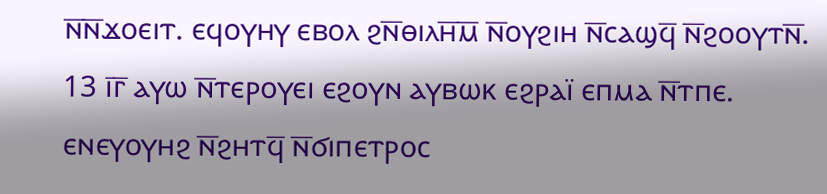ⲛ̅ⲛ̅ϫⲟⲉⲓⲧ. ⲉϥⲟⲩⲏⲩ ⲉⲃⲟⲗ ϩⲛ̅ⲑⲓⲗⲏ̅ⲙ̅ ⲛ̅ⲟⲩϩⲓⲏ ⲛ̅ⲥⲁϣϥ̅ ⲛ̅ϩⲟⲟⲩⲧⲛ̅.
13 ⲓ̅ⲅ̅ ⲁⲩⲱ ⲛ̅ⲧⲉⲣⲟⲩⲉⲓ ⲉϩⲟⲩⲛ ⲁⲩⲃⲱⲕ ⲉϩⲣⲁⲓ̈ ⲉⲡⲙⲁ ⲛ̅ⲧⲡⲉ. ⲉⲛⲉⲩⲟⲩⲏϩ ⲛ̅ϩⲏⲧϥ̅ ⲛ̅ϭⲓⲡⲉⲧⲣⲟⲥ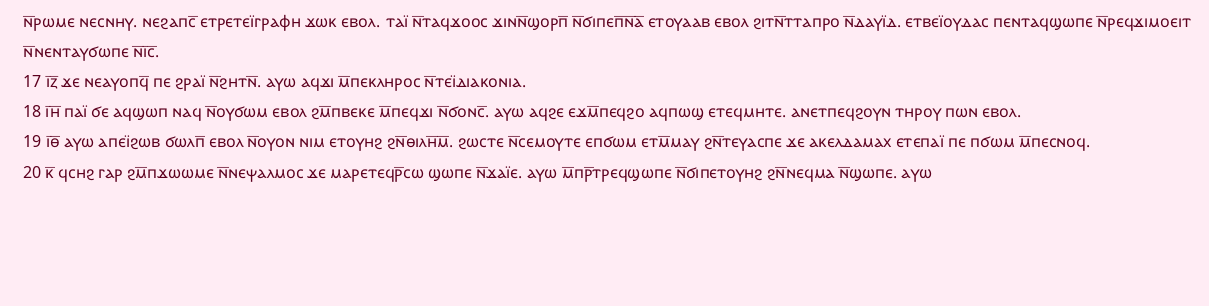ⲛ̅ⲣⲱⲙⲉ ⲛⲉⲥⲛⲏⲩ. ⲛⲉϩⲁⲡⲥ̅ ⲉⲧⲣⲉⲧⲉⲓ̈ⲅⲣⲁⲫⲏ ϫⲱⲕ ⲉⲃⲟⲗ. ⲧⲁⲓ̈ ⲛ̅ⲧⲁϥϫⲟⲟⲥ ϫⲓⲛⲛ̅ϣⲟⲣⲡ̅ ⲛ̅ϭⲓⲡⲉⲡ̅ⲛ̅ⲁ̅ ⲉⲧⲟⲩⲁⲁⲃ ⲉⲃⲟⲗ ϩⲓⲧⲛ̅ⲧⲧⲁⲡⲣⲟ ⲛ̅ⲇⲁⲩⲓ̈ⲇ. ⲉⲧⲃⲉⲓ̈ⲟⲩⲇⲁⲥ ⲡⲉⲛⲧⲁϥϣⲱⲡⲉ ⲛ̅ⲣⲉϥϫⲓⲙⲟⲉⲓⲧ ⲛ̅ⲛⲉⲛⲧⲁⲩϭⲱⲡⲉ ⲛ̅ⲓ̅ⲥ̅.
17 ⲓ̅ⲍ̅ ϫⲉ ⲛⲉⲁⲩⲟⲡϥ̅ ⲡⲉ ϩⲣⲁⲓ̈ ⲛ̅ϩⲏⲧⲛ̅. ⲁⲩⲱ ⲁϥϫⲓ ⲙ̅ⲡⲉⲕⲗⲏⲣⲟⲥ ⲛ̅ⲧⲉⲓ̈ⲇⲓⲁⲕⲟⲛⲓⲁ.
18 ⲓ̅ⲏ̅ ⲡⲁⲓ̈ ϭⲉ ⲁϥϣⲱⲡ ⲛⲁϥ ⲛ̅ⲟⲩϭⲱⲙ ⲉⲃⲟⲗ ϩⲙ̅ⲡⲃⲉⲕⲉ ⲙ̅ⲡⲉϥϫⲓ ⲛ̅ϭⲟⲛⲥ̅. ⲁⲩⲱ ⲁϥϩⲉ ⲉϫⲙ̅ⲡⲉϥϩⲟ ⲁϥⲡⲱϣ ⲉⲧⲉϥⲙⲏⲧⲉ. ⲁⲛⲉⲧⲡⲉϥϩⲟⲩⲛ ⲧⲏⲣⲟⲩ ⲡⲱⲛ ⲉⲃⲟⲗ.
19 ⲓ̅ⲑ̅ ⲁⲩⲱ ⲁⲡⲉⲓ̈ϩⲱⲃ ϭⲱⲗⲡ̅ ⲉⲃⲟⲗ ⲛ̅ⲟⲩⲟⲛ ⲛⲓⲙ ⲉⲧⲟⲩⲏϩ ϩⲛ̅ⲑⲓⲗⲏ̅ⲙ̅. ϩⲱⲥⲧⲉ ⲛ̅ⲥⲉⲙⲟⲩⲧⲉ ⲉⲡϭⲱⲙ ⲉⲧⲙ̅ⲙⲁⲩ ϩⲛ̅ⲧⲉⲩⲁⲥⲡⲉ ϫⲉ ⲁⲕⲉⲗⲇⲁⲙⲁⲭ ⲉⲧⲉⲡⲁⲓ̈ ⲡⲉ ⲡϭⲱⲙ ⲙ̅ⲡⲉⲥⲛⲟϥ.
20 ⲕ̅ ϥⲥⲏϩ ⲅⲁⲣ ϩⲙ̅ⲡϫⲱⲱⲙⲉ ⲛ̅ⲛⲉⲯⲁⲗⲙⲟⲥ ϫⲉ ⲙⲁⲣⲉⲧⲉϥⲣ̅ⲥⲱ ϣⲱⲡⲉ ⲛ̅ϫⲁⲓ̈ⲉ. ⲁⲩⲱ ⲙ̅ⲡⲣ̅ⲧⲣⲉϥϣⲱⲡⲉ ⲛ̅ϭⲓⲡⲉⲧⲟⲩⲏϩ ϩⲛ̅ⲛⲉϥⲙⲁ ⲛ̅ϣⲱⲡⲉ. ⲁⲩⲱ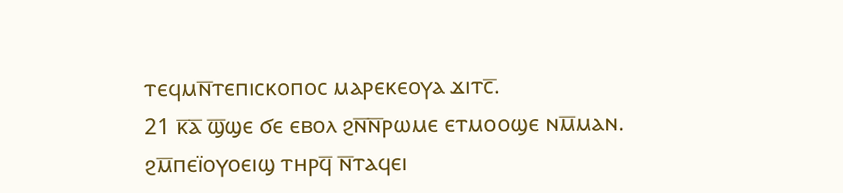ⲧⲉϥⲙⲛ̅ⲧⲉⲡⲓⲥⲕⲟⲡⲟⲥ ⲙⲁⲣⲉⲕⲉⲟⲩⲁ ϫⲓⲧⲥ̅.
21 ⲕ̅ⲁ̅ ϣ̅ϣⲉ ϭⲉ ⲉⲃⲟⲗ ϩⲛ̅ⲛ̅ⲣⲱⲙⲉ ⲉⲧⲙⲟⲟϣⲉ ⲛⲙ̅ⲙⲁⲛ. ϩⲙ̅ⲡⲉⲓ̈ⲟⲩⲟⲉⲓϣ ⲧⲏⲣϥ̅ ⲛ̅ⲧⲁϥⲉⲓ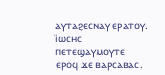ⲁⲩⲧⲁϩⲉⲥⲛⲁⲩ ⲉⲣⲁⲧⲟⲩ. ⲓ̈ⲱⲥⲏⲥ ⲡⲉⲧⲉϣⲁⲩⲙⲟⲩⲧⲉ ⲉⲣⲟϥ ϫⲉ ⲃⲁⲣⲥⲁⲃⲁⲥ.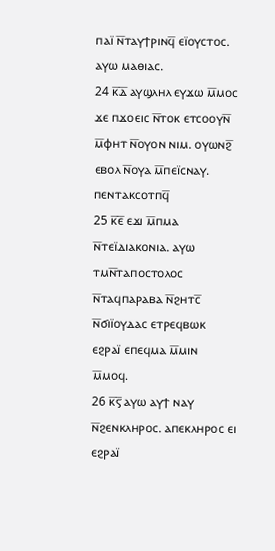ⲡⲁⲓ̈ ⲛ̅ⲧⲁⲩϯⲣⲓⲛϥ̅ ⲉⲓ̈ⲟⲩⲥⲧⲟⲥ. ⲁⲩⲱ ⲙⲁⲑⲓⲁⲥ.
24 ⲕ̅ⲇ̅ ⲁⲩϣⲗⲏⲗ ⲉⲩϫⲱ ⲙ̅ⲙⲟⲥ ϫⲉ ⲡϫⲟⲉⲓⲥ ⲛ̅ⲧⲟⲕ ⲉⲧⲥⲟⲟⲩⲛ̅ ⲙ̅ⲫⲏⲧ ⲛ̅ⲟⲩⲟⲛ ⲛⲓⲙ. ⲟⲩⲱⲛϩ̅ ⲉⲃⲟⲗ ⲛ̅ⲟⲩⲁ ⲙ̅ⲡⲉⲓ̈ⲥⲛⲁⲩ. ⲡⲉⲛⲧⲁⲕⲥⲟⲧⲡϥ̅
25 ⲕ̅ⲉ̅ ⲉϫⲓ ⲙ̅ⲡⲙⲁ ⲛ̅ⲧⲉⲓ̈ⲇⲓⲁⲕⲟⲛⲓⲁ. ⲁⲩⲱ ⲧⲙⲛ̅ⲧⲁⲡⲟⲥⲧⲟⲗⲟⲥ ⲛ̅ⲧⲁϥⲡⲁⲣⲁⲃⲁ ⲛ̅ϩⲏⲧⲥ̅ ⲛ̅ϭⲓⲓ̈ⲟⲩⲇⲁⲥ ⲉⲧⲣⲉϥⲃⲱⲕ ⲉϩⲣⲁⲓ̈ ⲉⲡⲉϥⲙⲁ ⲙ̅ⲙⲓⲛ ⲙ̅ⲙⲟϥ.
26 ⲕ̅ⲋ̅ ⲁⲩⲱ ⲁⲩϯ ⲛⲁⲩ ⲛ̅ϩⲉⲛⲕⲗⲏⲣⲟⲥ. ⲁⲡⲉⲕⲗⲏⲣⲟⲥ ⲉⲓ ⲉϩⲣⲁⲓ̈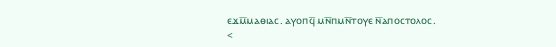ⲉϫⲙ̅ⲙⲁⲑⲓⲁⲥ. ⲁⲩⲟⲡϥ̅ ⲙⲛ̅ⲡⲙⲛ̅ⲧⲟⲩⲉ ⲛ̅ⲁⲡⲟⲥⲧⲟⲗⲟⲥ.
<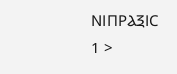ⲚⲒⲠⲢⲀⲜⲒⲤ 1 >